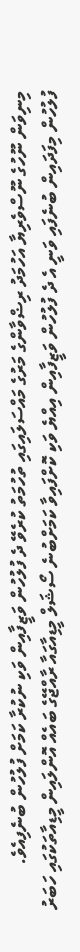މިނިވަން ނޫހުގެ ނޫސްވެރިޔާ އަހުމަދު ރިޟްވާންގެ މަރުގެ މައްސަލައިގައި ތުހުމަތު ކުރެވޭ ދެ ފުލުހުން ވަޒީފާއިން ވަކި ނުކުރާ ކަމަށް ފުލުހުން ބުނެފިއެވެ.
ފުލުހުން މިފަދައިން ބުނެފައި ވަނީ އެ ދެ ފުލުހުން ވަޒީފާއިން އިއްޔެ ވަކި ކޮށްފައިވާ ކަމަށްބުނެ ސޯޝަލް މީޑިއާގައާ ރާއްޖޭގެ ބައެއް އޮންލައިން މީޑިއާތަކުގައި ހަބަރު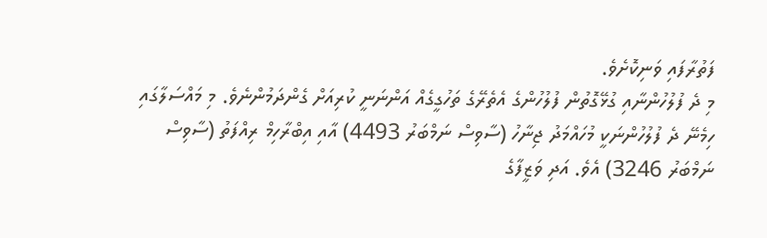ފަތުރާފައި ވަނިކޮށެވެ.
މި ދެ ފުލުހުންނާއި ގުޅޭގޮތުން ފުލުހުންގެ އެތެރޭގެ ތަހުގީގެއް އަންނަނީ ކުރިއަށް ގެންދަމުންނެވެ. މި މައްސަލާގައި ހިމެނޭ ދެ ފުލުހުންނަކީ މުހައްމަދު ޖިނާހު (ސާވިސް ނަމްބަރު 4493) އާއި އިބްރާހިމް ރިއްފަތު (ސާވިސް ނަމްބަރު 3246) އެވެ. އަދި ވަޒީފާގެ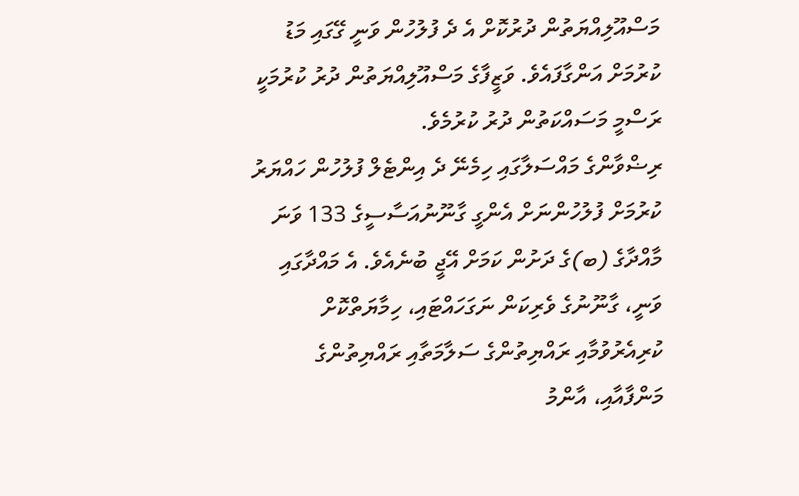މަސްއޫލިއްޔަތުން ދުރުކޮށް އެ ދެ ފުލުހުން ވަނީ ގޭގައި މަޑު ކުރުމަށް އަންގާފައެވެ. ވަޒީފާގެ މަސްއޫލިއްޔަތުން ދުރު ކުރުމަކީ ރަސްމީ މަސައްކަތުން ދުރު ކުރުމެވެ.
ރިޟްވާންގެ މައްސަލާގައި ހިމެނޭ ދެ އިންޓެލް ފުލުހުން ހައްޔަރު ކުރުމަށް ފުލުހުންނަށް އެންގީ ގާނޫނުއަސާސީގެ 133 ވަނަ މާއްދާގެ (ބ)ގެ ދަށުން ކަމަށް އޭޖީ ބުނެއެވެ. އެ މައްދާގައި ވަނީ، ގާނޫނުގެ ވެރިކަން ނަގަހައްޓައި، ހިމާޔަތްކޮށް ކުރިއެރުވުމާއި ރައްޔިތުންގެ ސަލާމަތާއި ރައްޔިތުންގެ މަންފާއާއި، އާންމު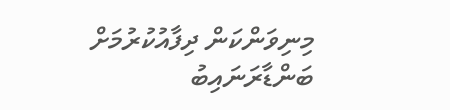މިނިވަންކަން ދިފާއުކުރުމަށް ބަންޑާރަނައިބު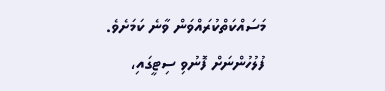މަސައްކަތްކުރައްވަން ވާނެ ކަމަށެވެ.
ފުލުހުންނަށް ފޮނުވި ސިޓީގައި،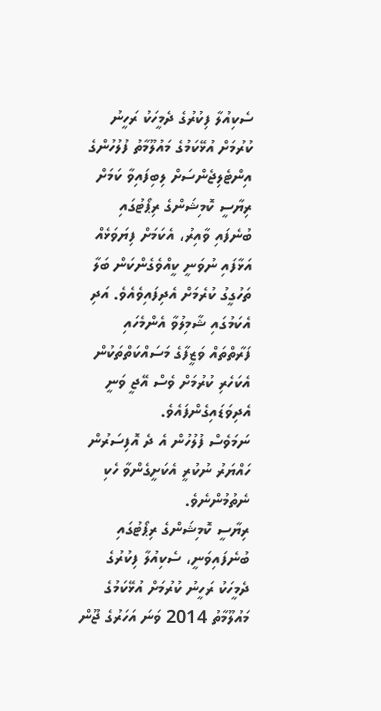ސެކިއުލާ ފިކުރުގެ ދެމީހަކު ރަހީނު ކުރުމަށް އުޅޭކަމުގެ މައުލޫމާތު ފުލުހުންގެ އިންޓެލިޖެންސަށް ލިބިފައިވާ ކަމަށް ރިޔާސީ ކޮމިޝަންގެ ރިޕޯޓުގައި ބުނެފައި ވާއިރު، އެކަމަށް ފިޔަވަޅެއް އަޅާފައި ނުވަނީ ކީއްވެގެންކަން ބަލާ ތަހުގީގު ކުރެމަށް އެދިފައިވެއެވެ. އަދި އެކަމުގައި ޝާމިލުވާ އެންމެހައި ފަރާތްތައް ވަޒީފާގެ މަސައްކަތްތަކުން އެކަހެރި ކުރުމަށް ވެސް އޭޖީ ވަނީ އެދިވަޑައިގެންފައެވެ.
ނަމަވެސް ފުލުހުން އެ ދެ އޮފިސަރުން ހައްޔަރު ނުކުރީ އެކަށީގެންވާ ހެކި ނެތުމުންނެވެ.
ރިޔާސީ ކޮމިޝަންގެ ރިޕޯޓުގައި ބުނެފައިވަނީ، ސެކިއުލާ ފިކުރުގެ ދެމީހަކު ރަހީނު ކުރުމަށް އުޅޭކަމުގެ މައުލޫމާތު 2014 ވަނަ އަހަރުގެ ޖޫން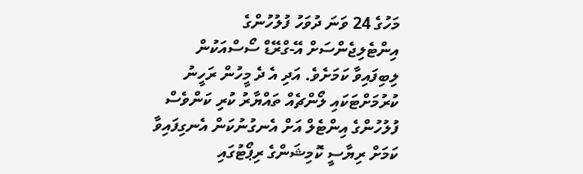މަހުގެ 24 ވަނަ ދުވަހު ފުލުހުންގެ އިންޓެލިޖެންސަށް އޭ-ގްރޭޑް ސޯސްއަކުން ލިބިފައިވާ ކަމަށެވެ. އަދި އެ ދެ މީހުން ރަހީނު ކުރުމަށްޓަކައި ލޯންޗެއް ތައްޔާރު ކުރި ކަންވެސް ފުލުހުންގެ އިންޓެލް އަށް އެނގުނުކަން އެނގިފައިވާ ކަމަށް ރިޔާސީ ކޮމިޝަންގެ ރިޕޯޓުގައި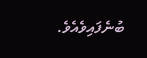ބުނެފައިވެއެވެ.